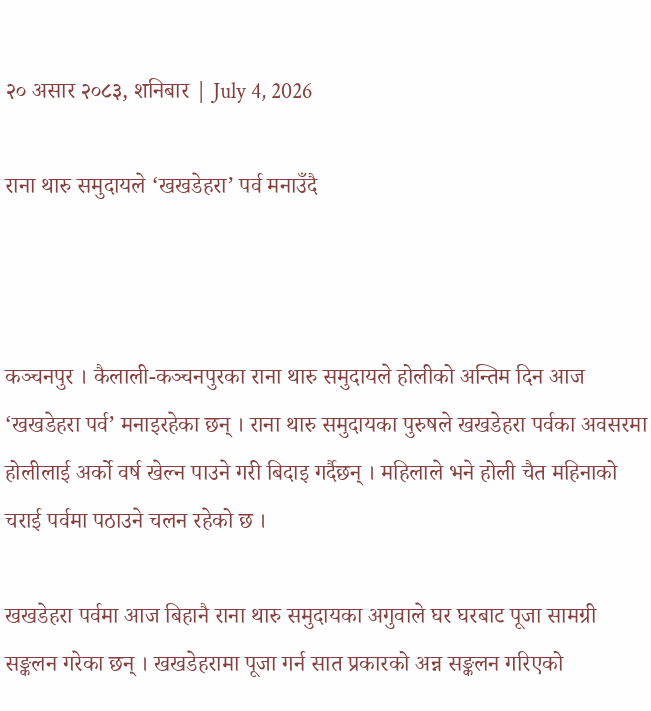२० असार २०८३, शनिबार | July 4, 2026

राना थारु समुदायले ‘खखडेहरा’ पर्व मनाउँदै



कञ्चनपुर । कैलाली-कञ्चनपुरका राना थारु समुदायले होलीको अन्तिम दिन आज ‘खखडेहरा पर्व’ मनाइरहेका छन् । राना थारु समुदायका पुरुषले खखडेहरा पर्वका अवसरमा होलीलाई अर्को वर्ष खेल्न पाउने गरी बिदाइ गर्दैछन् । महिलाले भने होली चैत महिनाको चराई पर्वमा पठाउने चलन रहेको छ ।

खखडेहरा पर्वमा आज बिहानै राना थारु समुदायका अगुवाले घर घरबाट पूजा सामग्री सङ्कलन गरेका छन् । खखडेहरामा पूजा गर्न सात प्रकारको अन्न सङ्कलन गरिएको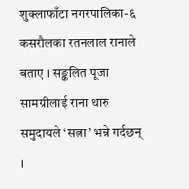शुक्लाफाँटा नगरपालिका-६ कसरौलका रतनलाल रानाले बताए । सङ्कलित पूजा सामग्रीलाई राना थारु समुदायले ‘सत्ना’ भन्ने गर्दछन् ।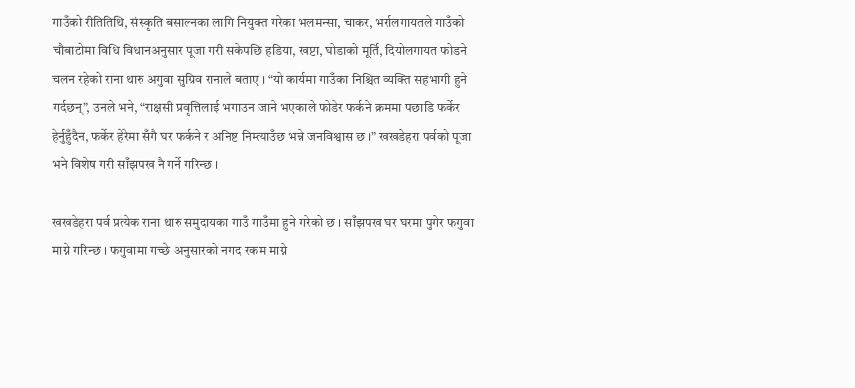गाउँको रीतितिथि, संस्कृति बसाल्नका लागि नियुक्त गरेका भलमन्सा, चाकर, भर्रालगायतले गाउँको चौबाटोमा विधि विधानअनुसार पूजा गरी सकेपछि हडिया, खप्टा, घोडाको मूर्ति, दियोलगायत फोडने चलन रहेको राना थारु अगुवा सुग्रिव रानाले बताए । “यो कार्यमा गाउँका निश्चित व्यक्ति सहभागी हुने गर्दछन्”, उनले भने, “राक्षसी प्रवृत्तिलाई भगाउन जाने भएकाले फोडेर फर्कने क्रममा पछाडि फर्केर हेर्नुहुँदैन, फर्केर हेरेमा सँगै घर फर्कने र अनिष्ट निम्त्याउँछ भन्ने जनविश्वास छ ।” खखडेहरा पर्वको पूजा भने विशेष गरी साँझपख नै गर्ने गरिन्छ ।

खखडेहरा पर्व प्रत्येक राना थारु समुदायका गाउँ गाउँमा हुने गरेको छ । साँझपख घर घरमा पुगेर फगुवा माग्ने गरिन्छ । फगुवामा गच्छे अनुसारको नगद रकम माग्ने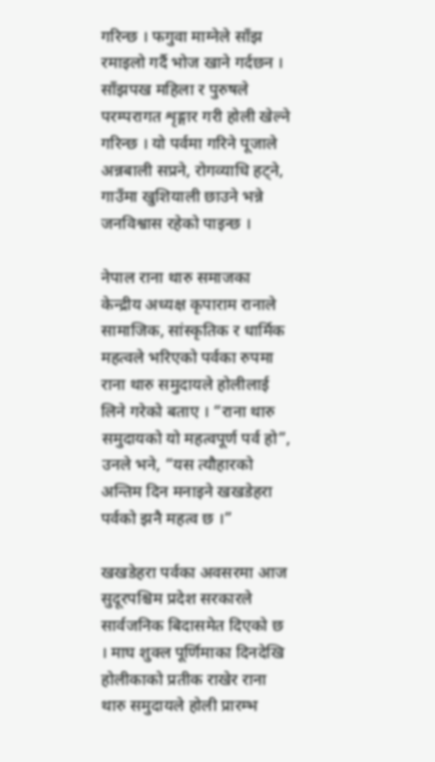गरिन्छ । फगुवा माग्नेले साँझ रमाइलो गर्दै भोज खाने गर्दछन । साँझपख महिला र पुरुषले परम्परागत शृङ्गार गरी होली खेल्ने गरिन्छ । यो पर्वमा गरिने पूजाले अन्नबाली सप्रने, रोगव्याधि हट्ने, गाउँमा खुशियाली छाउने भन्ने जनविश्वास रहेको पाइन्छ ।

नेपाल राना थारु समाजका केन्द्रीय अध्यक्ष कृपाराम रानाले सामाजिक, सांस्कृतिक र धार्मिक महत्वले भरिएको पर्वका रुपमा राना थारु समुदायले होलीलाई लिने गरेको बताए । “राना थारु समुदायको यो महत्वपूर्ण पर्व हो”, उनले भने, “यस त्यौहारको अन्तिम दिन मनाइने खखडेहरा पर्वको झनै महत्व छ ।”

खखडेहरा पर्वका अवसरमा आज सुदूरपश्चिम प्रदेश सरकारले सार्वजनिक बिदासमेत दिएको छ । माघ शुक्ल पूर्णिमाका दिनदेखि होलीकाको प्रतीक राखेर राना थारु समुदायले होली प्रारम्भ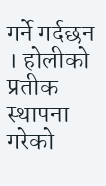गर्ने गर्दछन । होलीको प्रतीक स्थापना गरेको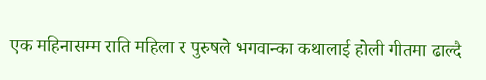एक महिनासम्म राति महिला र पुरुषले भगवान्का कथालाई होली गीतमा ढाल्दै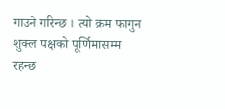गाउने गरिन्छ । त्यो क्रम फागुन शुक्ल पक्षको पूर्णिमासम्म रहन्छ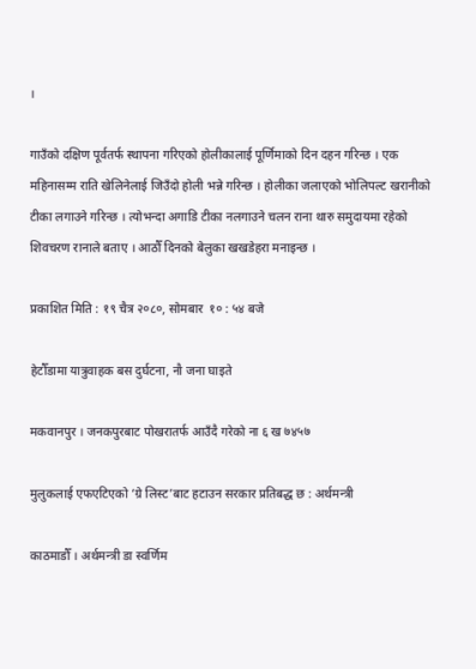।

गाउँको दक्षिण पूर्वतर्फ स्थापना गरिएको होलीकालाई पूर्णिमाको दिन दहन गरिन्छ । एक महिनासम्म राति खेलिनेलाई जिउँदो होली भन्ने गरिन्छ । होलीका जलाएको भोलिपल्ट खरानीको टीका लगाउने गरिन्छ । त्योभन्दा अगाडि टीका नलगाउने चलन राना थारु समुदायमा रहेको शिवचरण रानाले बताए । आठौँ दिनको बेलुका खखडेहरा मनाइन्छ ।

प्रकाशित मिति : १९ चैत्र २०८०, सोमबार  १० : ५४ बजे

हेटौँडामा यात्रुवाहक बस दुर्घटना, नौ जना घाइते

मकवानपुर । जनकपुरबाट पोखरातर्फ आउँदै गरेको ना ६ ख ७४५७

मुलुकलाई एफएटिएको ‘ग्रे लिस्ट’बाट हटाउन सरकार प्रतिबद्ध छ : अर्थमन्त्री

काठमाडौँ । अर्थमन्त्री डा स्वर्णिम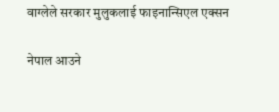वाग्लेले सरकार मुलुकलाई फाइनान्सिएल एक्सन

नेपाल आउने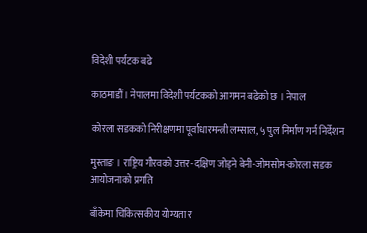विदेशी पर्यटक बढे

काठमाडौं । नेपालमा विदेशी पर्यटकको आगमन बढेको छ । नेपाल

कोरला सडकको निरीक्षणमा पूर्वाधारमन्त्री लम्साल, ५ पुल निर्माण गर्न निर्देशन

मुस्ताङ । राष्ट्रिय गौरवको उत्तर-दक्षिण जोड्ने बेनी-जोमसोम-कोरला सडक आयोजनाको प्रगति

बाँकेमा चिकित्सकीय योग्यता र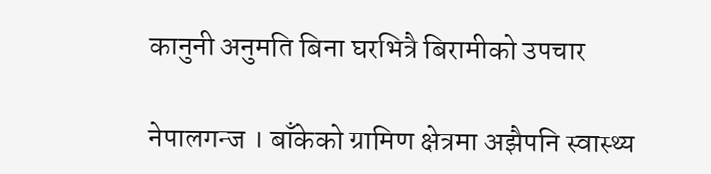कानुनी अनुमति बिना घरभित्रै बिरामीको उपचार

नेपालगन्ज । बाँकेको ग्रामिण क्षेत्रमा अझैपनि स्वास्थ्य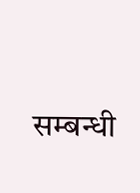सम्बन्धी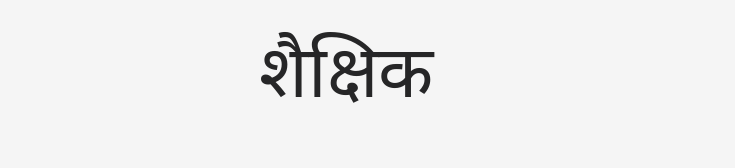शैक्षिक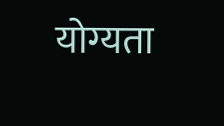योग्यता